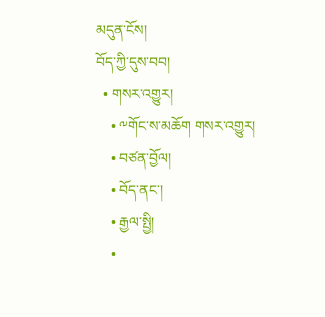མདུན་ངོས།
བོད་ཀྱི་དུས་བབ།
  • གསར་འགྱུར།
    • ༸གོང་ས་མཆོག གསར་འགྱུར།
    • བཙན་བྱོལ།
    • བོད་ནང་།
    • རྒྱལ་སྤྱི།
    •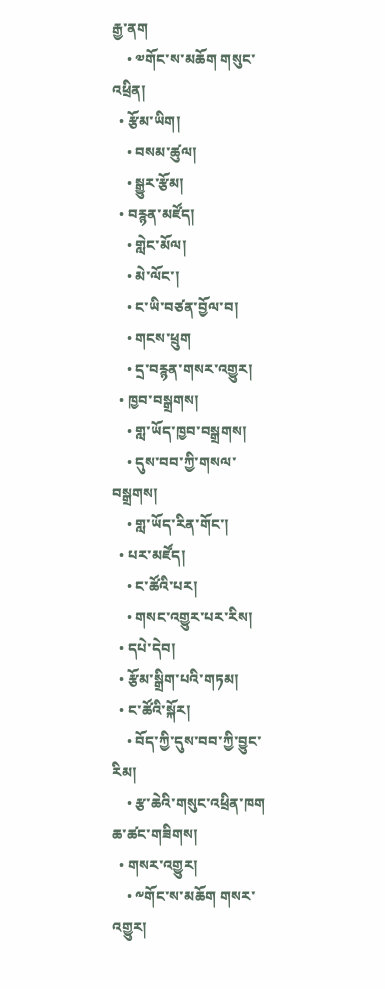རྒྱ་ནག
    • ༧གོང་ས་མཆོག གསུང་འཕྲིན།
  • རྩོམ་ཡིག།
    • བསམ་ཚུལ།
    • སྒྱུར་རྩོམ།
  • བརྙན་མཛོད།
    • གླེང་མོལ།
    • མེ་ལོང་།
    • ང་ཡི་བཙན་བྱོལ་བ།
    • གངས་ཕྲུག
    • དྲ་བརྙན་གསར་འགྱུར།
  • ཁྱབ་བསྒྲགས།
    • གླ་ཡོད་ཁྱབ་བསྒྲགས།
    • དུས་བབ་ཀྱི་གསལ་བསྒྲགས།
    • གླ་ཡོད་རིན་གོང་།
  • པར་མཛོད།
    • ང་ཚོའི་པར།
    • གསང་འགྱུར་པར་རིས།
  • དཔེ་དེབ།
  • རྩོམ་སྒྲིག་པའི་གཏམ།
  • ང་ཚོའི་སྐོར།
    • བོད་ཀྱི་དུས་བབ་ཀྱི་བྱུང་རིམ།
    • རྩ་ཆེའི་གསུང་འཕྲིན་ཁག
ཆ་ཚང་གཟིགས།
  • གསར་འགྱུར།
    • ༸གོང་ས་མཆོག གསར་འགྱུར།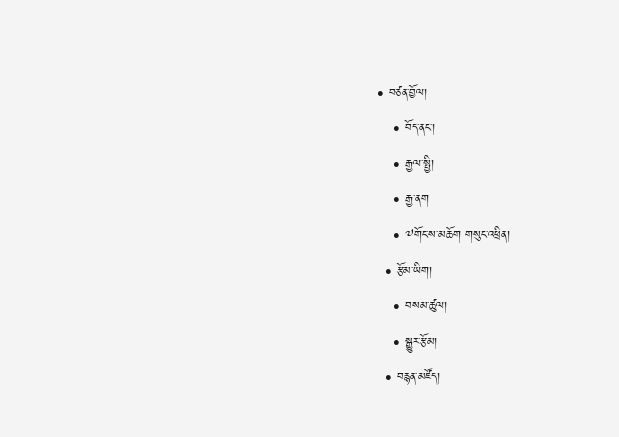• བཙན་བྱོལ།
    • བོད་ནང་།
    • རྒྱལ་སྤྱི།
    • རྒྱ་ནག
    • ༧གོང་ས་མཆོག གསུང་འཕྲིན།
  • རྩོམ་ཡིག།
    • བསམ་ཚུལ།
    • སྒྱུར་རྩོམ།
  • བརྙན་མཛོད།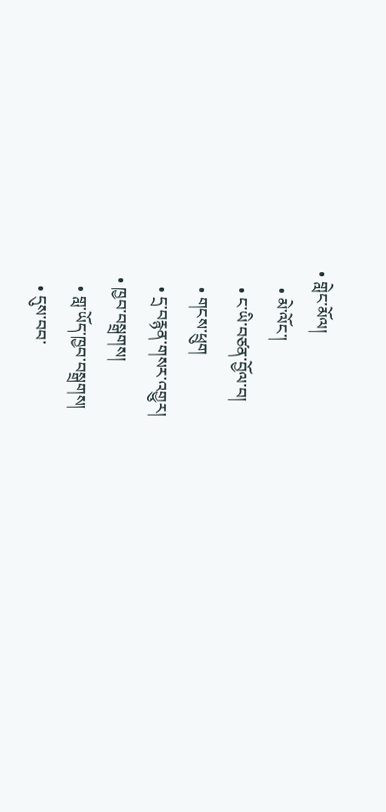• གླེང་མོལ།
    • མེ་ལོང་།
    • ང་ཡི་བཙན་བྱོལ་བ།
    • གངས་ཕྲུག
    • དྲ་བརྙན་གསར་འགྱུར།
  • ཁྱབ་བསྒྲགས།
    • གླ་ཡོད་ཁྱབ་བསྒྲགས།
    • དུས་བབ་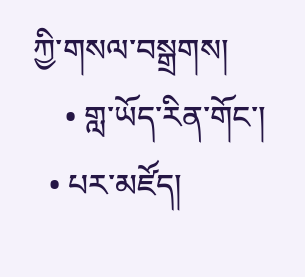ཀྱི་གསལ་བསྒྲགས།
    • གླ་ཡོད་རིན་གོང་།
  • པར་མཛོད།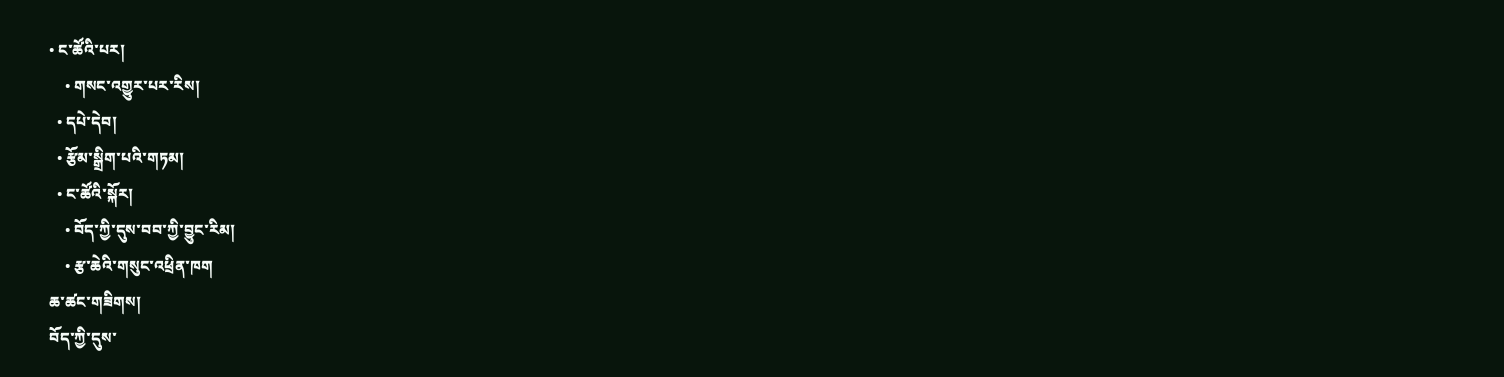• ང་ཚོའི་པར།
    • གསང་འགྱུར་པར་རིས།
  • དཔེ་དེབ།
  • རྩོམ་སྒྲིག་པའི་གཏམ།
  • ང་ཚོའི་སྐོར།
    • བོད་ཀྱི་དུས་བབ་ཀྱི་བྱུང་རིམ།
    • རྩ་ཆེའི་གསུང་འཕྲིན་ཁག
ཆ་ཚང་གཟིགས།
བོད་ཀྱི་དུས་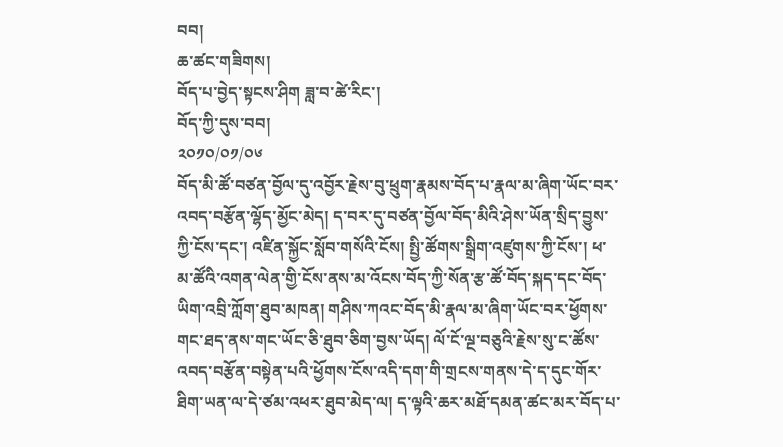བབ།
ཆ་ཚང་གཟིགས།
བོད་པ་བྱེད་སྟངས་ཤིག ཟླ་བ་ཚེ་རིང་།
བོད་ཀྱི་དུས་བབ།
༢༠༡༠/༠༡/༠༦
བོད་མི་ཚོ་བཙན་བྱོལ་དུ་འབྱོར་རྗེས་བུ་ཕྲུག་རྣམས་བོད་པ་རྣལ་མ་ཞིག་ཡོང་བར་འབད་བརྩོན་ལྷོད་མྱོང་མེད། ད་བར་དུ་བཙན་བྱོལ་བོད་མིའི་ཤེས་ཡོན་སྲིད་བྱུས་ཀྱི་ངོས་དང་། འཛིན་སྐྱོང་སློབ་གསོའི་ངོས། སྤྱི་ཚོགས་སྒྲིག་འཛུགས་ཀྱི་ངོས་། ཕ་མ་ཚོའི་འགན་ལེན་གྱི་ངོས་ནས་མ་འོངས་བོད་ཀྱི་སོན་རྩ་ཚོ་བོད་སྐད་དང་བོད་ཡིག་འབྲི་ཀློག་ཐུབ་མཁན། གཤིས་ཀའང་བོད་མི་རྣལ་མ་ཞིག་ཡོང་བར་ཕྱོགས་གང་ཐད་ནས་གང་ཡོང་ཅི་ཐུབ་ཅིག་བྱས་ཡོད། ལོ་ངོ་ལྔ་བཅུའི་རྗེས་སུ་ང་ཚོས་འབད་བརྩོན་བསྟེན་པའི་ཕྱོགས་ངོས་འདི་དག་གི་གྲངས་གནས་དེ་ད་དུང་གོར་ཐིག་ཡན་ལ་དེ་ཙམ་འཕར་ཐུབ་མེད་ལ། ད་ལྟའི་ཆར་མཐོ་དམན་ཚང་མར་བོད་པ་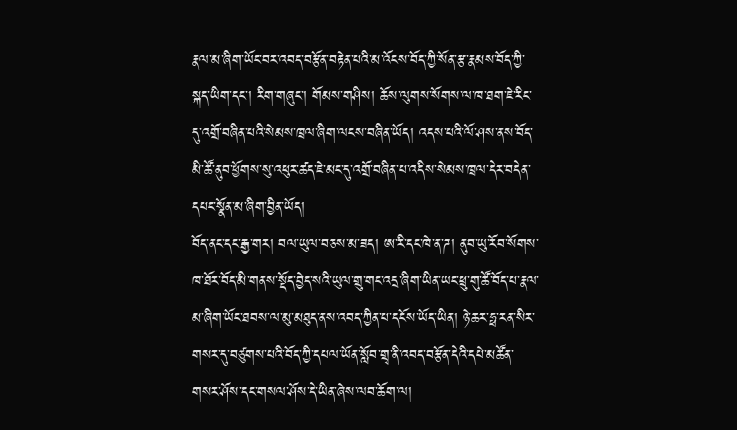རྣལ་མ་ཞིག་ཡོང་བར་འབད་བརྩོན་བརྟེན་པའི་མ་འོངས་བོད་ཀྱི་སོན་རྩ་རྣམས་བོད་ཀྱི་སྐད་ཡིག་དང་། རིག་གཞུང་། གོམས་གཤིས། ཆོས་ལུགས་སོགས་ལ་ཁ་ཐག་ཇེ་རིང་དུ་འགྲོ་བཞིན་པའི་སེམས་ཁྲལ་ཞིག་ལངས་བཞིན་ཡོད། འདས་པའི་ལོ་ཤས་ནས་བོད་མི་ཚོ་ནུབ་ཕྱོགས་སུ་འཕུར་ཚད་ཇེ་མང་དུ་འགྲོ་བཞིན་པ་འདིས་སེམས་ཁྲལ་དེར་བདེན་དཔང་སྣོན་མ་ཞིག་བྱིན་ཡོད།
བོད་ནང་དང་རྒྱ་གར། བལ་ཡུལ་བཅས་མ་ཟད། ཨ་རི་དང་ཁེ་ན་ཌ། ནུབ་ཡུ་རོབ་སོགས་ཁ་ཐོར་བོད་མི་གནས་སྡོད་བྱེད་སའི་ཡུལ་གྲུ་གང་འདྲ་ཞིག་ཡིན་ཡང་ཕྲུ་གུ་ཚོ་བོད་པ་རྣལ་མ་ཞིག་ཡོང་ཐབས་ལ་མུ་མཐུད་ནས་འབད་ཀྱིན་པ་དངོས་ཡོད་ཡིན། ཉེ་ཆར་ཧྥ་རན་སིར་གསར་དུ་བཙུགས་པའི་བོད་ཀྱི་དཔལ་ཡོན་སློབ་གྲྭ་ནི་འབད་བརྩོན་དེའི་དཔེ་མཚོན་གསར་ཤོས་དང་གསལ་ཤོས་དེ་ཡིན་ཞེས་ལབ་ཆོག་ལ།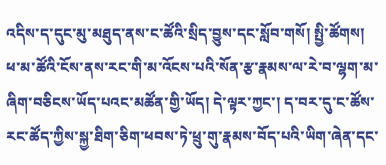འདིས་ད་དུང་མུ་མཐུད་ནས་ང་ཚོའི་སྲིད་བྱུས་དང་སློབ་གསོ། སྤྱི་ཚོགས། ཕ་མ་ཚོའི་ངོས་ནས་རང་གི་མ་འོངས་པའི་སོན་རྩ་རྣམས་ལ་རེ་བ་ལྷག་མ་ཞིག་བཅིངས་ཡོད་པའང་མཚོན་གྱི་ཡོད། དེ་ལྟར་ཀྱང་། ད་བར་དུ་ང་ཚོས་རང་ཚོད་ཀྱིས་སྐྱ་ཐིག་ཅིག་ཕབས་ཏེ་ཕྲུ་གུ་རྣམས་བོད་པའི་ཡིག་ཞེན་དང་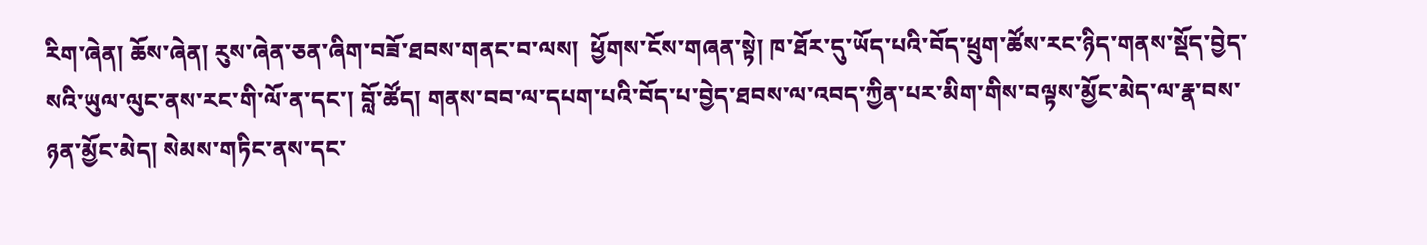རིག་ཞེན། ཆོས་ཞེན། རུས་ཞེན་ཅན་ཞིག་བཟོ་ཐབས་གནང་བ་ལས།  ཕྱོགས་ངོས་གཞན་སྟེ། ཁ་ཐོར་དུ་ཡོད་པའི་བོད་ཕྲུག་ཚོས་རང་ཉིད་གནས་སྡོད་བྱེད་སའི་ཡུལ་ལུང་ནས་རང་གི་ལོ་ན་དང་། བློ་ཚོད། གནས་བབ་ལ་དཔག་པའི་བོད་པ་བྱེད་ཐབས་ལ་འབད་ཀྱིན་པར་མིག་གིས་བལྟས་མྱོང་མེད་ལ་རྣ་བས་ཉན་མྱོང་མེད། སེམས་གཏིང་ནས་དང་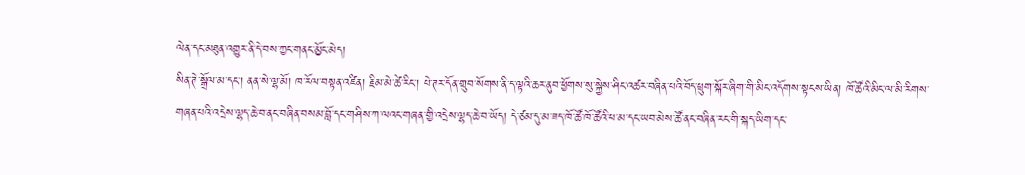ལེན་དང་མཐུན་འགྱུར་ནི་དེ་བས་ཀྱང་གནང་མྱོང་མེད།
སིན་ཊེ་སྒྲོལ་མ་དང་། ནན་སེ་ལྷ་མོ། ཁ་རོལ་བསྟན་འཛིན། རྗིམ་མེ་ཚེ་རིང་། པེ་ཊར་དོན་གྲུབ་སོགས་ནི་ད་ལྟའི་ཆར་ནུབ་ཕྱོགས་སུ་སྐྱེས་ཤིང་འཚར་བཞིན་པའི་བོད་ཕྲུག་སྐོར་ཞིག་གི་མིང་འདོགས་སྟངས་ཡིན། ཁོ་ཚོའི་མིང་ལ་མི་རིགས་གཞན་པའི་འདྲེས་ལྷད་ཆེ་བ་ནང་བཞིན་བསམ་བློ་དང་གཤིས་ཀ་ལའང་གཞན་གྱི་འདྲེས་ལྷད་ཆེ་བ་ཡོད། དེ་ཙམ་དུ་མ་ཟད་ཁོ་ཚོ་ཁོ་ཚོའི་ཕ་མ་དང་ཡབ་མེས་ཚོ་ནང་བཞིན་རང་གི་སྐད་ཡིག་དང་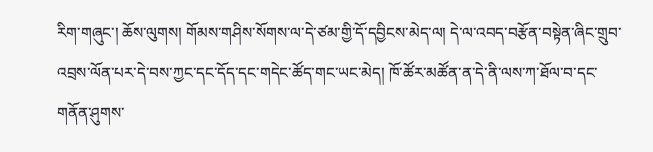རིག་གཞུང་། ཆོས་ལུགས། གོམས་གཤིས་སོགས་ལ་དེ་ཙམ་གྱི་དོ་དབྱིངས་མེད་ལ། དེ་ལ་འབད་བརྩོན་བསྟེན་ཞིང་གྲུབ་འབྲས་ལོན་པར་དེ་བས་ཀྱང་དང་དོད་དང་གདེང་ཚོད་གང་ཡང་མེད། ཁོ་ཚོར་མཚོན་ན་དེ་ནི་ལས་ཀ་ཐོལ་བ་དང་གནོན་ཤུགས་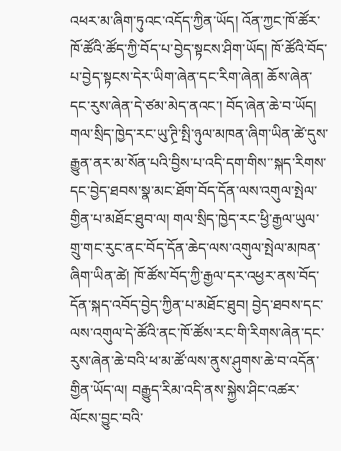འཕར་མ་ཞིག་ཏུའང་འདོད་ཀྱིན་ཡོད། འོན་ཀྱང་ཁོ་ཚོར་ཁོ་ཚོའི་ཚོད་ཀྱི་བོད་པ་བྱེད་སྟངས་ཤིག་ཡོད། ཁོ་ཚོའི་བོད་པ་བྱེད་སྟངས་དེར་ཡིག་ཞེན་དང་རིག་ཞེན། ཆོས་ཞེན་དང་རུས་ཞེན་དེ་ཙམ་མེད་ནའང་། བོད་ཞེན་ཆེ་བ་ཡོད། གལ་སྲིད་ཁྱེད་རང་ཡུ་ཊྲི་སྤི་ཉུལ་མཁན་ཞིག་ཡིན་ཚེ་དུས་རྒྱུན་ནར་མ་སོན་པའི་བྱིས་པ་འདི་དག་གིས་་སྐད་རིགས་དང་བྱེད་ཐབས་སྣ་མང་ཐོག་བོད་དོན་ལས་འགུལ་སྤེལ་གྱིན་པ་མཐོང་ཐུབ་ལ། གལ་སྲིད་ཁྱེད་རང་ཕྱི་རྒྱལ་ཡུལ་གྲུ་གང་རུང་ནང་བོད་དོན་ཆེད་ལས་འགུལ་སྤེལ་མཁན་ཞིག་ཡིན་ཚེ། ཁོ་ཚོས་བོད་ཀྱི་རྒྱལ་དར་འཕྱར་ནས་བོད་དོན་སྐད་འབོད་བྱེད་ཀྱིན་པ་མཐོང་ཐུབ། བྱེད་ཐབས་དང་ལས་འགུལ་དེ་ཚོའི་ནང་ཁོ་ཚོས་རང་གི་རིགས་ཞེན་དང་རུས་ཞེན་ཆེ་བའི་ཕ་མ་ཚོ་ལས་ནུས་ཤུགས་ཆེ་བ་འདོན་གྱིན་ཡོད་ལ། བརྒྱུད་རིམ་འདི་ནས་སྐྱེས་ཤིང་འཚར་ལོངས་བྱུང་བའི་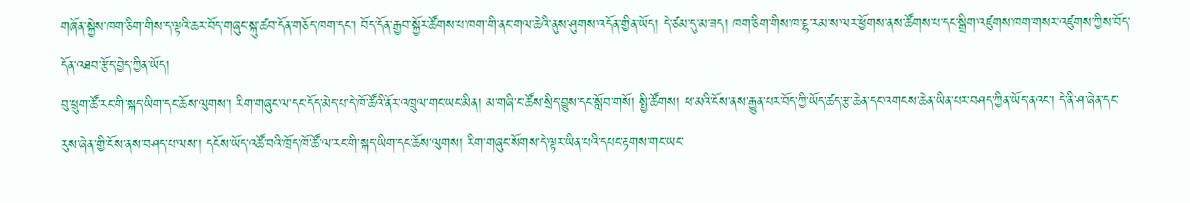གཞོན་སྐྱེས་ཁག་ཅིག་གིས་ད་ལྟའི་ཆར་བོད་གཞུང་སྐུ་ཚབ་དོན་གཅོད་ཁག་དང་། བོད་དོན་རྒྱབ་སྐྱོར་ཚོགས་པ་ཁག་གི་ནང་གལ་ཆེའི་ནུས་ཤུགས་འདོན་གྱིན་ཡོད། དེ་ཙམ་དུ་མ་ཟད། ཁག་ཅིག་གིས་ཁ་ངྷ་རམ་ས་ལར་ཕྱོགས་ནས་ཚོགས་པ་དང་སྒྲིག་འཛུགས་ཁག་གསར་འཛུགས་ཀྱིས་བོད་དོན་འཐབ་རྩོད་བྱེད་ཀྱིན་ཡོད།
བུ་ཕྲུག་ཚོ་རང་གི་སྐད་ཡིག་དང་ཆོས་ལུགས་། རིག་གཞུང་ལ་དང་དོད་མེད་པ་དེ་ཁོ་ཚོའི་ནོར་འཁྲུལ་གང་ཡང་མིན། མ་གཞི་ང་ཚོས་སྲིད་བྱུས་དང་སློབ་གསོ། སྤྱི་ཚོགས། ཕ་མའི་ངོས་ནས་རྒྱུན་པར་བོད་ཀྱི་ཡོད་ཚད་རྩ་ཆེན་དང་འགངས་ཆེན་ཡིན་པར་བཤད་ཀྱིན་ཡོད་ནའང་། དེ་ནི་ཤ་ཞེན་དང་རུས་ཞེན་གྱི་ངོས་ནས་བཤད་པ་ལས་། དངོས་ཡོད་འཚོ་བའི་ཁྲོད་ཁོ་ཚོ་ལ་རང་གི་སྐད་ཡིག་དང་ཆོས་ལུགས། རིག་གཞུང་སོགས་དེ་ལྟར་ཡིན་པའི་དཔང་རྟགས་གང་ཡང་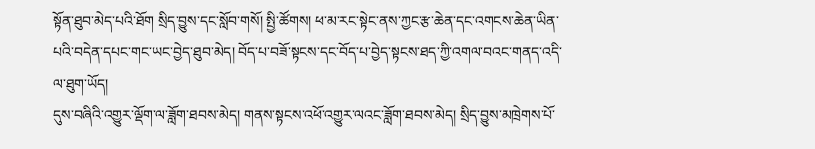སྟོན་ཐུབ་མེད་པའི་ཐོག སྲིད་བྱུས་དང་སློབ་གསོ། སྤྱི་ཚོགས། ཕ་མ་རང་སྟེང་ནས་ཀྱང་རྩ་ཆེན་དང་འགངས་ཆེན་ཡིན་པའི་བདེན་དཔང་གང་ཡང་བྱེད་ཐུབ་མེད། བོད་པ་བཟོ་སྟངས་དང་བོད་པ་བྱེད་སྟངས་ཐད་ཀྱི་འགལ་བའང་གནད་འདི་ལ་ཐུག་ཡོད།
དུས་བཞིའི་འགྱུར་ལྡོག་ལ་ཟློག་ཐབས་མེད། གནས་སྟངས་འཕོ་འགྱུར་ལའང་ཟློག་ཐབས་མེད། སྲིད་བྱུས་མཁྲེགས་པོ་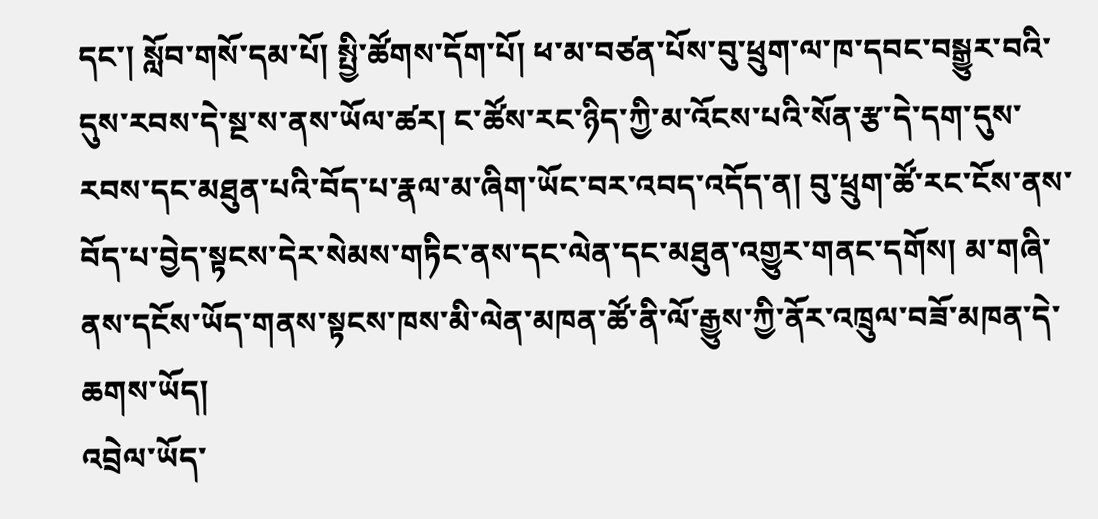དང་། སློབ་གསོ་དམ་པོ། སྤྱི་ཚོགས་དོག་པོ། ཕ་མ་བཙན་པོས་བུ་ཕྲུག་ལ་ཁ་དབང་བསྒྱུར་བའི་དུས་རབས་དེ་སྔ་ས་ནས་ཡོལ་ཚར། ང་ཚོས་རང་ཉིད་ཀྱི་མ་འོངས་པའི་སོན་རྩ་དེ་དག་དུས་རབས་དང་མཐུན་པའི་བོད་པ་རྣལ་མ་ཞིག་ཡོང་བར་འབད་འདོད་ན། བུ་ཕྲུག་ཚོ་རང་ངོས་ནས་བོད་པ་བྱེད་སྟངས་དེར་སེམས་གཏིང་ནས་དང་ལེན་དང་མཐུན་འགྱུར་གནང་དགོས། མ་གཞི་ནས་དངོས་ཡོད་གནས་སྟངས་ཁས་མི་ལེན་མཁན་ཚོ་ནི་ལོ་རྒྱུས་ཀྱི་ནོར་འཁྲུལ་བཟོ་མཁན་དེ་ཆགས་ཡོད།
འབྲེལ་ཡོད་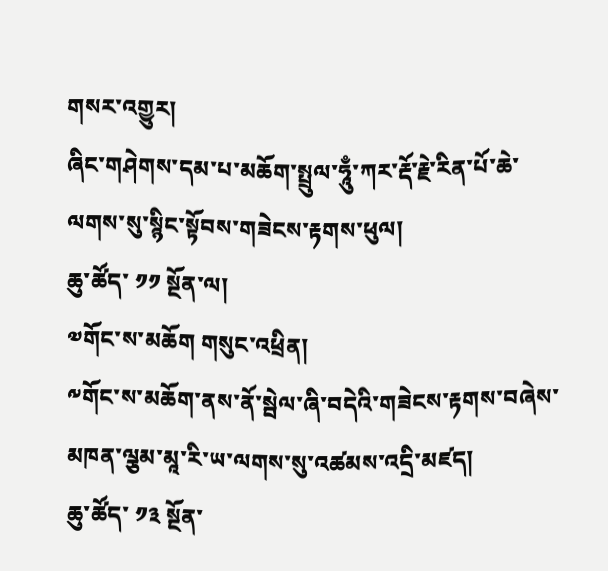གསར་འགྱུར།
ཞིང་གཤེགས་དམ་པ་མཆོག་སྤྲུལ་ཧཱུྃ་ཀར་རྡོ་རྗེ་རིན་པོ་ཆེ་ལགས་སུ་སྙིང་སྟོབས་གཟེངས་རྟགས་ཕུལ།
ཆུ་ཚོད་ ༡༡ སྔོན་ལ།
༧གོང་ས་མཆོག གསུང་འཕྲིན།
༸གོང་ས་མཆོག་ནས་ནོ་སྦེལ་ཞི་བདེའི་གཟེངས་རྟགས་བཞེས་མཁན་ལྕམ་མཱ་རི་ཡ་ལགས་སུ་འཚམས་འདྲི་མཛད།
ཆུ་ཚོད་ ༡༣ སྔོན་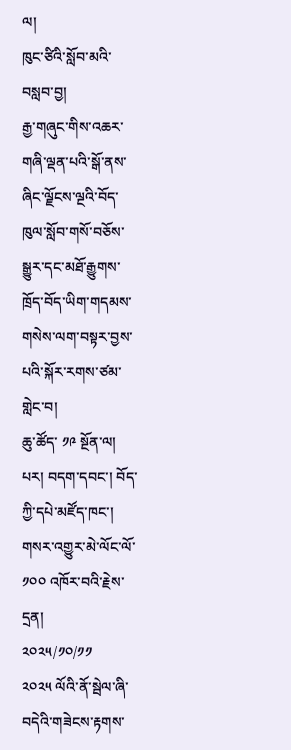ལ།
ཁུང་ཙིའི་སློབ་མའི་བསླབ་བྱ།
རྒྱ་གཞུང་གིས་འཆར་གཞི་ལྡན་པའི་སྒོ་ནས་ཞིང་ལྗོངས་ལྔའི་བོད་ཁུལ་སློབ་གསོ་བཅོས་སྒྱུར་དང་མཐོ་རྒྱུགས་ཁྲོད་བོད་ཡིག་གདམས་གསེས་ལག་བསྟར་བྱས་པའི་སྐོར་རགས་ཙམ་གླེང་བ།
ཆུ་ཚོད་ ༡༩ སྔོན་ལ།
པར། བདག་དབང་། བོད་ཀྱི་དཔེ་མཛོད་ཁང་།
གསར་འགྱུར་མེ་ལོང་ལོ་ ༡༠༠ འཁོར་བའི་རྗེས་དྲན།
༢༠༢༥/༡༠/༡༡
༢༠༢༥ ལོའི་ནོ་སྦེལ་ཞི་བདེའི་གཟེངས་རྟགས་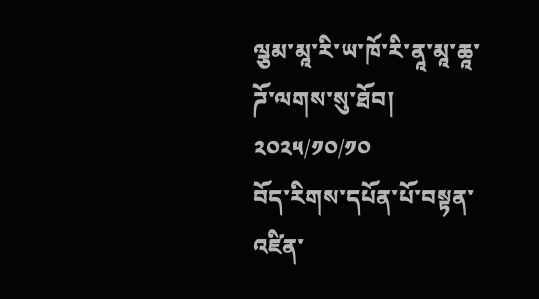ལྕམ་མཱ་རི་ཡ་ཁོ་རི་ནཱ་མཱ་ཆཱ་ཌོ་ལགས་སུ་ཐོབ།
༢༠༢༥/༡༠/༡༠
བོད་རིགས་དཔོན་པོ་བསྟན་འཛིན་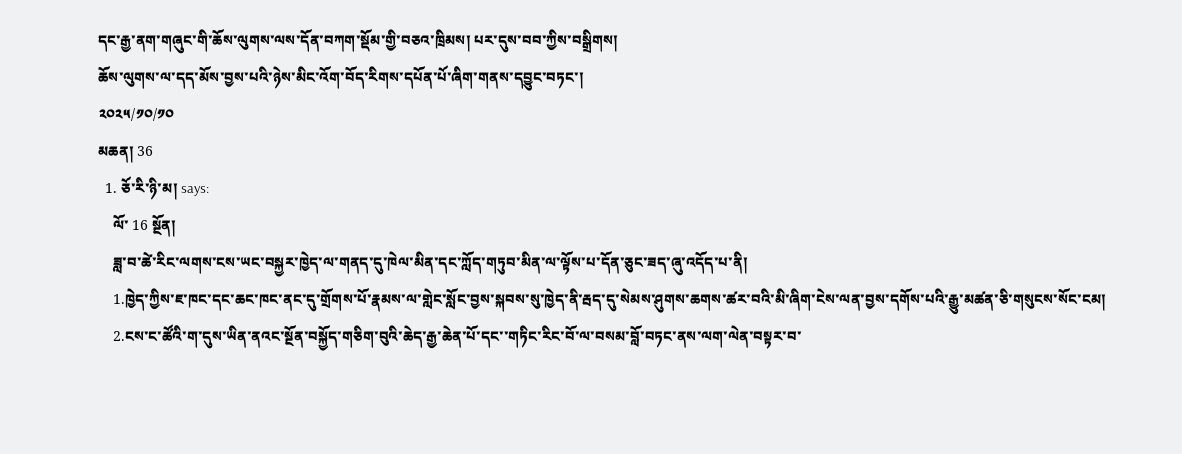དང་རྒྱ་ནག་གཞུང་གི་ཆོས་ལུགས་ལས་དོན་བཀག་སྡོམ་གྱི་བཅའ་ཁྲིམས། པར་དུས་བབ་ཀྱིས་བསྒྲིགས།
ཆོས་ལུགས་ལ་དད་མོས་བྱས་པའི་ཉེས་མིང་འོག་བོད་རིགས་དཔོན་པོ་ཞིག་གནས་དབྱུང་བཏང་།
༢༠༢༥/༡༠/༡༠
མཆན། 36
  1. ཅོ་རི་ཉི་མ། says:
    ལོ་ 16 སྔོན།
    ཟླ་བ་ཚེ་རིང་ལགས་ངས་ཡང་བསྐྱར་ཁྱེད་ལ་གནད་དུ་ཁེལ་མིན་དང་ཀློད་གཏུབ་མིན་ལ་ལྟོས་པ་དོན་ཅུང་ཟད་ཞུ་འདོད་པ་ནི།
    1.ཁྱེད་ཀྱིས་ཇ་ཁང་དང་ཆང་ཁང་ནང་དུ་གྲོགས་པོ་རྣམས་ལ་གླེང་སློང་བྱས་སྐབས་སུ་ཁྱེད་ནི་རྦད་དུ་སེམས་ཤུགས་ཆགས་ཚར་བའི་མི་ཞིག་ངེས་ལན་བྱས་དགོས་པའི་རྒྱུ་མཚན་ཅི་གསུངས་སོང་ངམ།
    2.ངས་ང་ཚོའི་ག་དུས་ཡིན་ནའང་སྔོན་བསྐྱོད་གཅིག་བུའི་ཆེད་རྒྱ་ཆེན་པོ་དང་་གཏིང་རིང་བོ་ལ་བསམ་བློ་བཏང་ནས་ལག་ལེན་བསྟར་བ་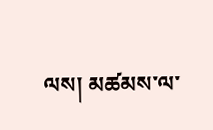ལས། མཚམས་ལ་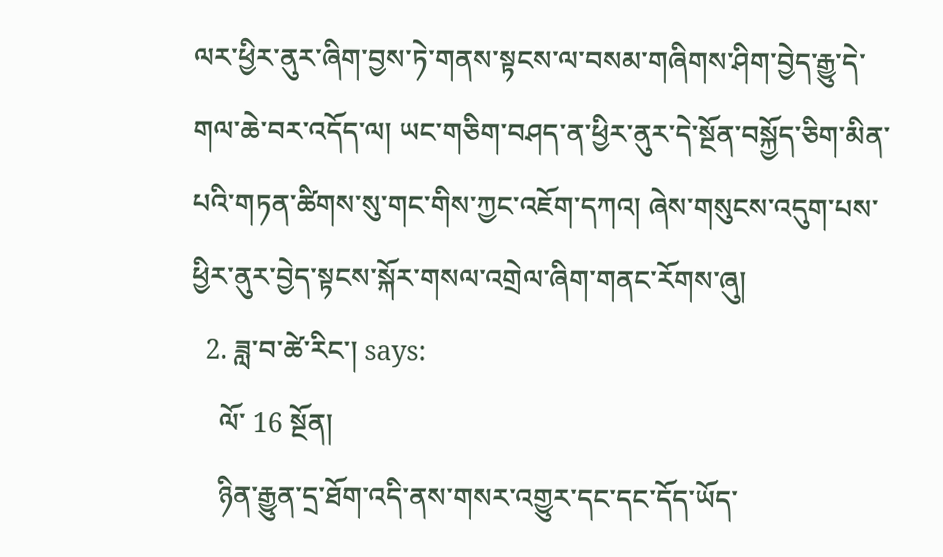ལར་ཕྱིར་ནུར་ཞིག་བྱས་ཏེ་གནས་སྟངས་ལ་བསམ་གཞིགས་ཤིག་བྱེད་རྒྱུ་དེ་གལ་ཆེ་བར་འདོད་ལ། ཡང་གཅིག་བཤད་ན་ཕྱིར་ནུར་དེ་སྔོན་བསྐྱོད་ཅིག་མིན་པའི་གཏན་ཚིགས་སུ་གང་གིས་ཀྱང་འཇོག་དཀའ། ཞེས་གསུངས་འདུག་པས་ཕྱིར་ནུར་བྱེད་སྟངས་སྐོར་གསལ་འགྲེལ་ཞིག་གནང་རོགས་ཞུ།
  2. ཟླ་བ་ཚེ་རིང་། says:
    ལོ་ 16 སྔོན།
    ཉིན་རྒྱུན་དྲ་ཐོག་འདི་ནས་གསར་འགྱུར་དང་དང་དོད་ཡོད་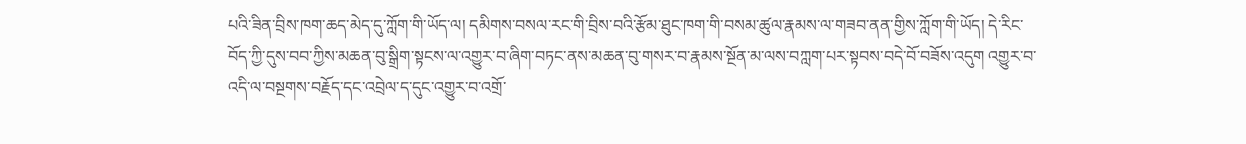པའི་ཟིན་བྲིས་ཁག་ཆད་མེད་དུ་ཀློག་གི་ཡོད་ལ། དམིགས་བསལ་རང་གི་བྲིས་བའི་རྩོམ་ཐུང་ཁག་གི་བསམ་ཚུལ་རྣམས་ལ་གཟབ་ནན་གྱིས་ཀློག་གི་ཡོད། དེ་རིང་བོད་ཀྱི་དུས་བབ་ཀྱིས་མཆན་བུ་སྒྲིག་སྟངས་ལ་འགྱུར་བ་ཞིག་བཏང་ནས་མཆན་བུ་གསར་བ་རྣམས་སྔོན་མ་ལས་བཀླག་པར་སྟབས་བདེ་བོ་བཟོས་འདུག འགྱུར་བ་འདི་ལ་བསྔགས་བརྗོད་དང་འབྲེལ་ད་དུང་འགྱུར་བ་འགྲོ་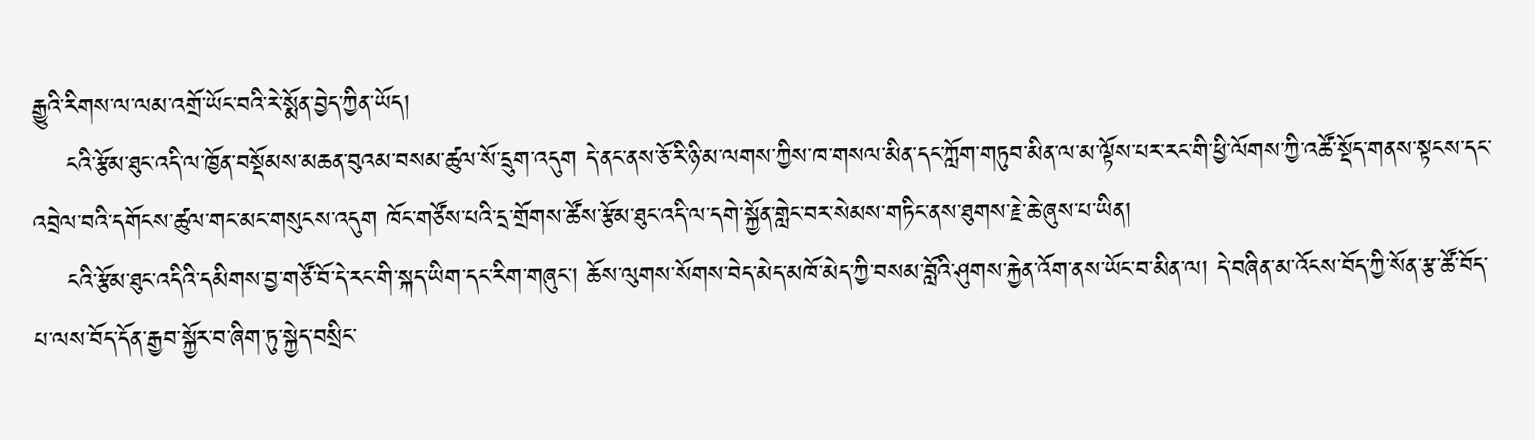རྒྱུའི་རིགས་ལ་ལམ་འགྲོ་ཡོང་བའི་རེ་སྨོན་བྱེད་ཀྱིན་ཡོད།
    ངའི་རྩོམ་ཐུང་འདི་ལ་ཁྱོན་བསྡོམས་མཆན་བུའམ་བསམ་ཚུལ་སོ་དྲུག་འདུག དེ་ནང་ནས་ཅོ་རི་ཉི་མ་ལགས་ཀྱིས་ཁ་གསལ་མིན་དང་ཀློག་གཏུབ་མིན་ལ་མ་ལྟོས་པར་རང་གི་ཕྱི་ལོགས་ཀྱི་འཚོ་སྡོད་གནས་སྟངས་དང་འབྲེལ་བའི་དགོངས་ཚུལ་གང་མང་གསུངས་འདུག ཁོང་གཙོས་པའི་དྲ་གྲོགས་ཚོས་རྩོམ་ཐུང་འདི་ལ་དགེ་སྐྱོན་གླེང་བར་སེམས་གཏིང་ནས་ཐུགས་རྗེ་ཆེ་ཞུས་པ་ཡིན།
    ངའི་རྩོམ་ཐུང་འདིའི་དམིགས་བྱ་གཙོ་བོ་དེ་རང་གི་སྐད་ཡིག་དང་རིག་གཞུང་། ཆོས་ལུགས་སོགས་བེད་མེད་མཁོ་མེད་ཀྱི་བསམ་བློའི་ཤུགས་རྐྱེན་འོག་ནས་ཡོང་བ་མིན་ལ། དེ་བཞིན་མ་འོངས་བོད་ཀྱི་སོན་རྩ་ཚོ་བོད་པ་ལས་བོད་དོན་རྒྱབ་སྐྱོར་བ་ཞིག་ཏུ་སྐྱེད་བསྲིང་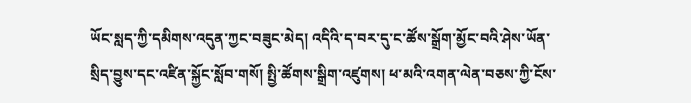ཡོང་སླད་ཀྱི་དམིགས་འདུན་ཀྱང་བཟུང་མེད། འདིའི་ད་བར་དུ་ང་ཚོས་སྒྲོག་མྱོང་བའི་ཤེས་ཡོན་སྲིད་བྱུས་དང་འཛིན་སྐྱོང་སློབ་གསོ། སྤྱི་ཚོགས་སྒྲིག་འཛུགས། ཕ་མའི་འགན་ལེན་བཅས་ཀྱི་ངོས་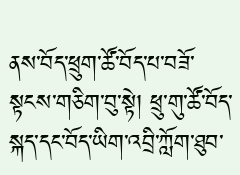ནས་བོད་ཕྲུག་ཚོ་བོད་པ་བཟོ་སྟངས་གཅིག་བུ་སྟེ། ཕྲུ་གུ་ཚོ་བོད་སྐད་དང་བོད་ཡིག་འབྲི་ཀློག་ཐུབ་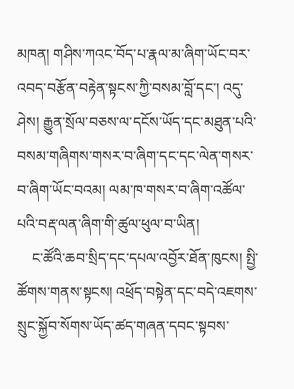མཁན། གཤིས་ཀའང་བོད་པ་རྣལ་མ་ཞིག་ཡོང་བར་འབད་བརྩོན་བརྟེན་སྟངས་ཀྱི་བསམ་བློ་དང་། འདུ་ཤེས། རྒྱུན་སྲོལ་བཅས་ལ་དངོས་ཡོད་དང་མཐུན་པའི་བསམ་གཞིགས་གསར་བ་ཞིག་དང་དང་ལེན་གསར་བ་ཞིག་ཡོང་བའམ། ལམ་ཁ་གསར་བ་ཞིག་འཚོལ་པའི་བརྡ་ལན་ཞིག་གི་ཚུལ་ཕུལ་བ་ཡིན།
    ང་ཚོའི་ཆབ་སྲིད་དང་དཔལ་འབྱོར་ཐོན་ཁུངས། སྤྱི་ཚོགས་གནས་སྟངས། འཕྲོད་བསྟེན་དང་བདེ་འཇགས་སྲུང་སྐྱོབ་སོགས་ཡོད་ཚད་གཞན་དབང་སྟབས་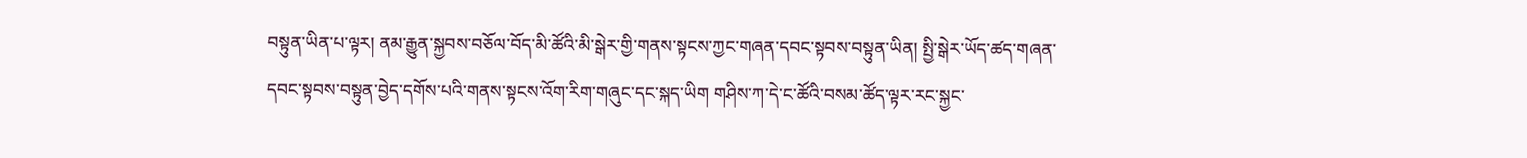བསྟུན་ཡིན་པ་ལྟར། ནམ་རྒྱུན་སྐྱབས་བཅོལ་བོད་མི་ཚོའི་མི་སྒེར་གྱི་གནས་སྟངས་ཀྱང་གཞན་དབང་སྟབས་བསྟུན་ཡིན། སྤྱི་སྒེར་ཡོད་ཚད་གཞན་དབང་སྟབས་བསྟུན་བྱེད་དགོས་པའི་གནས་སྟངས་འོག་རིག་གཞུང་དང་སྐད་ཡིག གཤིས་ཀ་དེ་ང་ཚོའི་བསམ་ཚོད་ལྟར་རང་སྐྱང་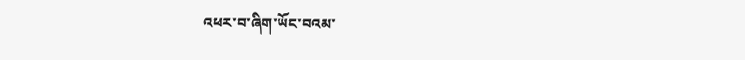འཕར་བ་ཞིག་ཡོང་བའམ་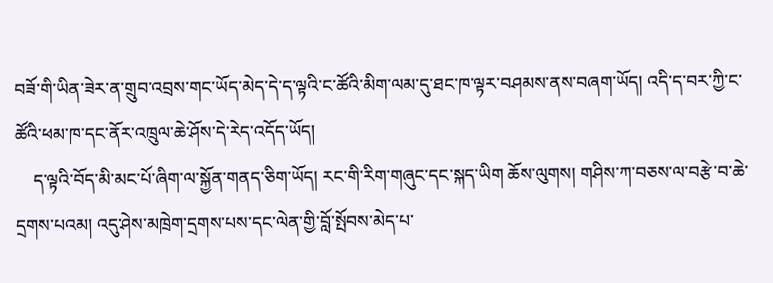བཟོ་གི་ཡིན་ཟེར་ན་གྲུབ་འབྲས་གང་ཡོད་མེད་དེ་ད་ལྟའི་ང་ཚོའི་མིག་ལམ་དུ་ཐང་ཁ་ལྟར་བཤམས་ནས་བཞག་ཡོད། འདི་ད་བར་ཀྱི་ང་ཚོའི་ཕམ་ཁ་དང་ནོར་འཁྲུལ་ཆེ་ཤོས་དེ་རེད་འདོད་ཡོད།
    ད་ལྟའི་བོད་མི་མང་པོ་ཞིག་ལ་སྐྱོན་གནད་ཅིག་ཡོད། རང་གི་རིག་གཞུང་དང་སྐད་ཡིག ཆོས་ལུགས། གཤིས་ཀ་བཅས་ལ་བརྩེ་བ་ཆེ་དྲགས་པའམ། འདུ་ཤེས་མཁྲེག་དྲགས་པས་དང་ལེན་གྱི་བློ་སྤོབས་མེད་པ་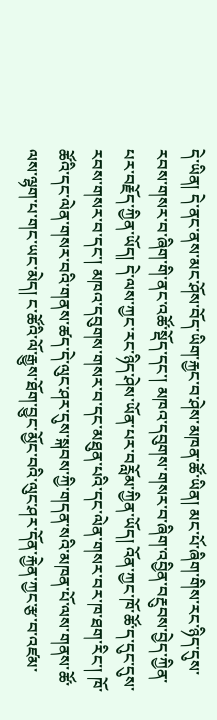དེ་ཡིན། དེ་ནང་ནས་མང་ཤོས་བོད་ཡིག་རྐྱང་བ་ཤེས་མཁན་ཚོ་ཡིན། མང་པོ་ཞིག་གིས་རང་ཉིད་དུས་རབས་གསར་བ་ཞིག་གི་ནང་འཚོ་སྡོད་དང་། མཁའ་དབུགས་གསར་བ་ཞིག་འབྱིན་བརྔུབས་བྱེད་ཀྱིན་པར་བརྗོད་ཀྱིན་ཡོད། དེ་ལས་ཀྱང་རང་ཉིད་ཤེས་ཡོན་པར་བརློམ་ཀྱིན་ཡོད། འོན་ཀྱང་ཁོ་ཚོ་ད་དུང་དུས་རབས་གསར་བ་དང་། མཁའ་དབུགས་གསར་བ་དང་མཐུན་པའི་དང་ལེན་གསར་བར་ཁ་ཐག་རིང་། ཁོ་ཚོའི་དང་ལེན་གསར་བའི་གནས་ཚད་དེ་ལུང་ཤར་དུས་སྐབས་ཀྱི་གདན་སའི་མཁན་པོ་ལས་གནས་ཚོ་ལས་ལྷག་པ་གང་ཡང་མེད། ང་ཚོའི་ལོ་རྒྱུས་ཐོག་བྱུང་མྱོང་བའི་ལུང་ཤར་དོན་རྐྱེན་ཀྱང་རྩ་བ་འཛམ་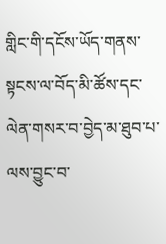གླིང་གི་དངོས་ཡོད་གནས་སྟངས་ལ་བོད་མི་ཚོས་དང་ལེན་གསར་བ་བྱེད་མ་ཐུབ་པ་ལས་བྱུང་བ་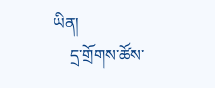ཡིན།
    དྲ་གྲོགས་ཚོས་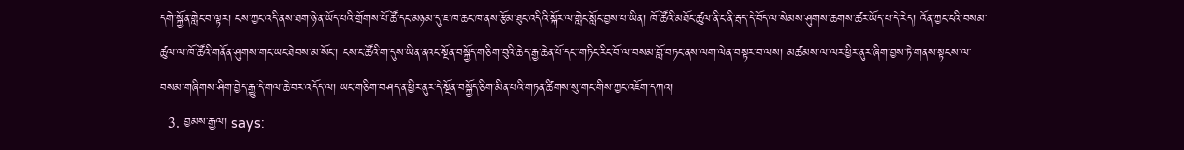དགེ་སྐྱོན་གླེང་བ་ལྟར། ངས་ཀྱང་འདི་ནས་ཐག་ཉེ་ན་ཡོད་པའི་གྲོགས་པོ་ཚོ་དང་མཉམ་དུ་ཇ་ཁ་ཆང་ཁ་ནས་རྩོམ་ཐུང་འདིའི་སྐོར་ལ་གླེང་སློང་བྱས་པ་ཡིན། ཁོ་ཚོའི་མཐོང་ཚུལ་ནི་ང་ནི་རྦད་དེ་བོད་ལ་སེམས་ཤུགས་ཆགས་ཚར་ཡོད་པ་དེ་རེད། འོན་ཀྱང་ངའི་བསམ་ཚུལ་ལ་ཁོ་ཚོའི་གནོན་ཤུགས་གང་ཡང་ཐེབས་མ་སོང་། ངས་ང་ཚོའི་ག་དུས་ཡིན་ནའང་སྔོན་བསྐྱོད་གཅིག་བུའི་ཆེད་རྒྱ་ཆེན་པོ་དང་་གཏིང་རིང་བོ་ལ་བསམ་བློ་བཏང་ནས་ལག་ལེན་བསྟར་བ་ལས། མཚམས་ལ་ལར་ཕྱིར་ནུར་ཞིག་བྱས་ཏེ་གནས་སྟངས་ལ་བསམ་གཞིགས་ཤིག་བྱེད་རྒྱུ་དེ་གལ་ཆེ་བར་འདོད་ལ། ཡང་གཅིག་བཤད་ན་ཕྱིར་ནུར་དེ་སྔོན་བསྐྱོད་ཅིག་མིན་པའི་གཏན་ཚིགས་སུ་གང་གིས་ཀྱང་འཇོག་དཀའ།
  3. བྱམས་རྒྱལ། says: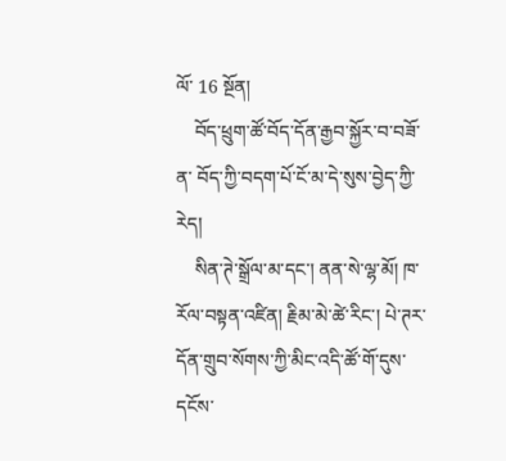ལོ་ 16 སྔོན།
    བོད་ཕྲུག་ཚོ་བོད་དོན་རྒྱབ་སྐྱོར་བ་བཟོ་ན་ བོད་ཀྱི་བདག་པོ་ངོ་མ་དེ་སུས་བྱེད་ཀྱི་རེད།
    སིན་ཊེ་སྒྲོལ་མ་དང་། ནན་སེ་ལྷ་མོ། ཁ་རོལ་བསྟན་འཛིན། རྗིམ་མེ་ཚེ་རིང་། པེ་ཊར་དོན་གྲུབ་སོགས་ཀྱི་མིང་འདི་ཚོ་གོ་དུས་ དངོས་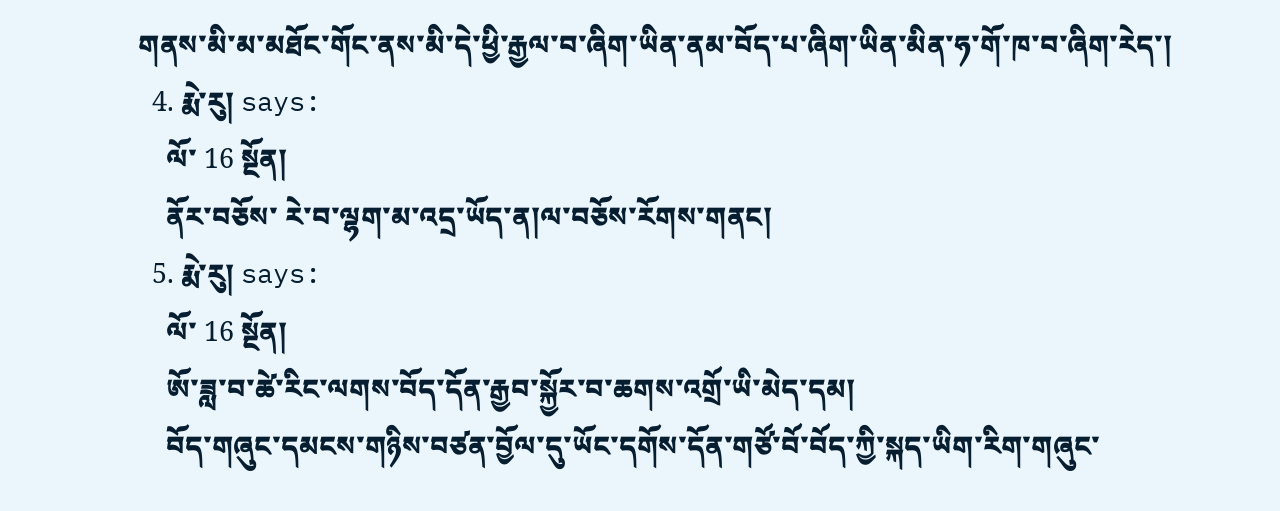གནས་མི་མ་མཐོང་གོང་ནས་མི་དེ་ཕྱི་རྒྱལ་བ་ཞིག་ཡིན་ནམ་བོད་པ་ཞིག་ཡིན་མིན་ཧ་གོ་ཁ་བ་ཞིག་རེད་།
  4. རྨེ་རུ། says:
    ལོ་ 16 སྔོན།
    ནོར་བཅོས་ རེ་བ་ལྷག་མ་འདྲ་ཡོད་ན།ལ་བཅོས་རོགས་གནང།
  5. རྨེ་རུ། says:
    ལོ་ 16 སྔོན།
    ཨོ་ཟླ་བ་ཚེ་རིང་ལགས་བོད་དོན་རྒྱབ་སྐྱོར་བ་ཆགས་འགྲོ་ཡི་མེད་དམ།
    བོད་གཞུང་དམངས་གཉིས་བཙན་བྱོལ་དུ་ཡོང་དགོས་དོན་གཙོ་བོ་བོད་ཀྱི་སྐད་ཡིག་རིག་གཞུང་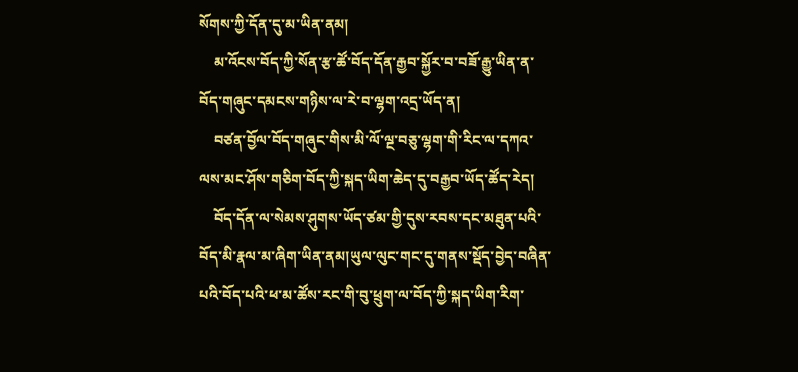སོགས་ཀྱི་དོན་དུ་མ་ཡིན་ནམ།
    མ་འོངས་བོད་ཀྱི་སོན་རྩ་ཚོ་བོད་དོན་རྒྱབ་སྐྱོར་བ་བཟོ་རྒྱུ་ཡིན་ན་བོད་གཞུང་དམངས་གཉིས་ལ་རེ་བ་ལྷག་འདྲ་ཡོད་ན།
    བཙན་བྱོལ་བོད་གཞུང་གིས་མི་ལོ་ལྔ་བཅུ་ལྷག་གི་རིང་ལ་དཀའ་ལས་མང་ཤོས་གཅིག་བོད་ཀྱི་སྐད་ཡིག་ཆེད་དུ་བརྒྱབ་ཡོད་ཚོད་རེད།
    བོད་དོན་ལ་སེམས་ཤུགས་ཡོད་ཙམ་གྱི་དུས་རབས་དང་མཐུན་པའི་བོད་མི་རྣལ་མ་ཞིག་ཡིན་ནམ།ཡུལ་ལུང་གང་དུ་གནས་སྡོད་བྱེད་བཞིན་པའི་བོད་པའི་ཕ་མ་ཚོས་རང་གི་བུ་ཕྲུག་ལ་བོད་ཀྱི་སྐད་ཡིག་རིག་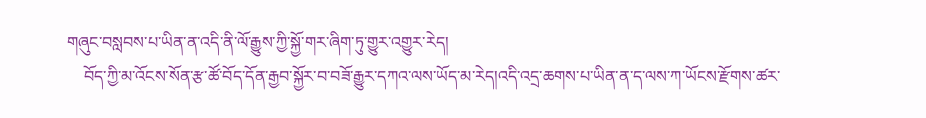གཞུང་བསླབས་པ་ཡིན་ན་འདི་ནི་ལོ་རྒྱུས་ཀྱི་སྐྱོ་གར་ཞིག་ཏུ་གྱུར་འགྱུར་རེད།
    བོད་ཀྱི་མ་འོངས་སོན་རྩ་ཚོ་བོད་དོན་རྒྱབ་སྐྱོར་བ་བཟོ་རྒྱུར་དཀའ་ལས་ཡོད་མ་རེད།འདི་འདྲ་ཆགས་པ་ཡིན་ན་ད་ལས་ཀ་ཡོངས་རྫོགས་ཚར་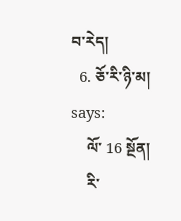བ་རེད།
  6. ཅོ་རི་ཉི་མ། says:
    ལོ་ 16 སྔོན།
    རི་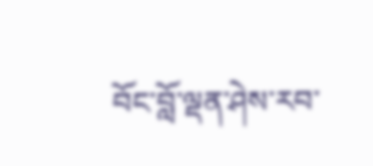བོང་བློ་ལྡན་ཤེས་རབ་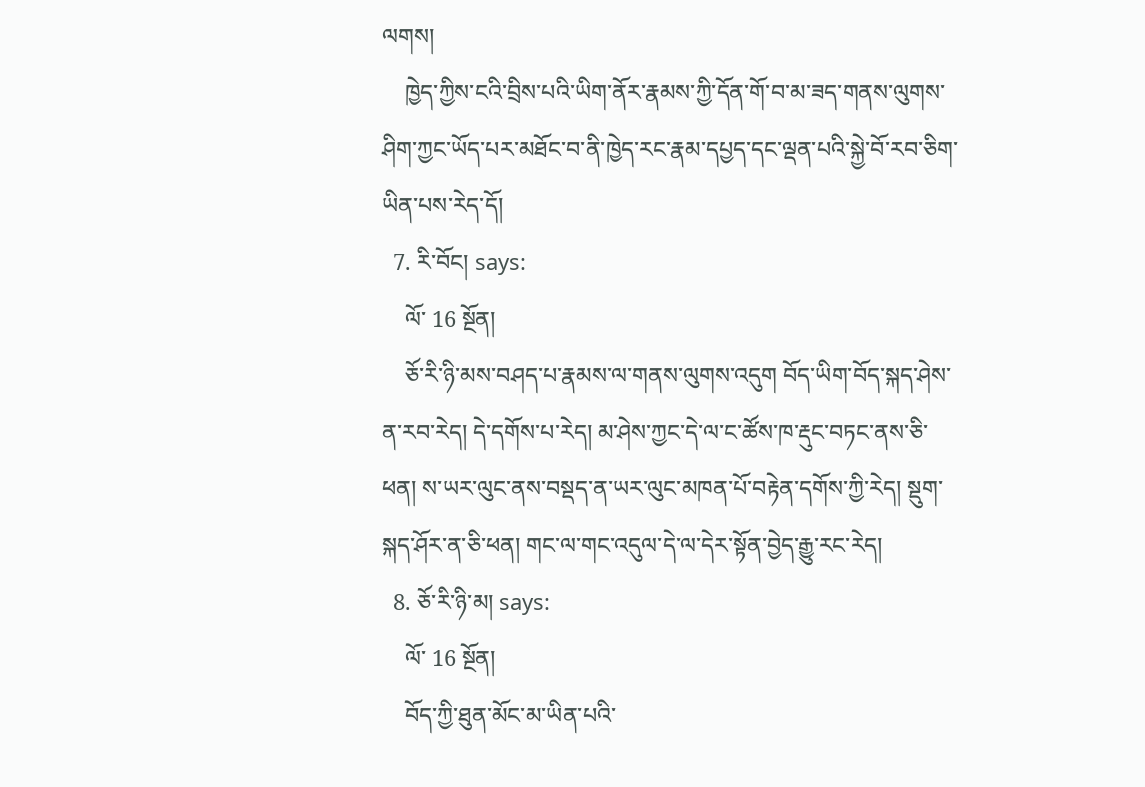ལགས།
    ཁྱེད་ཀྱིས་ངའི་བྲིས་པའི་ཡིག་ནོར་རྣམས་ཀྱི་དོན་གོ་བ་མ་ཟད་གནས་ལུགས་ཤིག་ཀྱང་ཡོད་པར་མཐོང་བ་ནི་ཁྱེད་རང་རྣམ་དཔྱད་དང་ལྡན་པའི་སྐྱེ་བོ་རབ་ཅིག་ཡིན་པས་རེད་དོ།
  7. རི་བོང། says:
    ལོ་ 16 སྔོན།
    ཅོ་རི་ཉི་མས་བཤད་པ་རྣམས་ལ་གནས་ལུགས་འདུག བོད་ཡིག་བོད་སྐད་ཤེས་ན་རབ་རེད། དེ་དགོས་པ་རེད། མ་ཤེས་ཀྱང་དེ་ལ་ང་ཚོས་ཁ་རྡུང་བཏང་ནས་ཅི་ཕན། ས་ཡར་ལུང་ནས་བསྡད་ན་ཡར་ལུང་མཁན་པོ་བརྟེན་དགོས་ཀྱི་རེད། སྡུག་སྐད་ཤོར་ན་ཅི་ཕན། གང་ལ་གང་འདུལ་དེ་ལ་དེར་སྟོན་བྱེད་རྒྱུ་རང་རེད།
  8. ཅོ་རི་ཉི་མ། says:
    ལོ་ 16 སྔོན།
    བོད་ཀྱི་ཐུན་མོང་མ་ཡིན་པའི་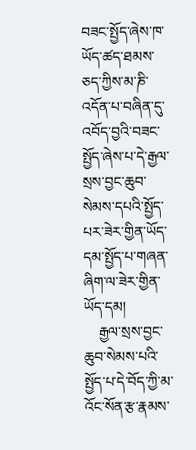བཟང་སྤྱོད་ཞེས་ཁ་ཡོད་ཚད་ཐམས་ཅད་ཀྱིས་མ་ཎི་འདོན་པ་བཞིན་དུ་འབོད་བྱའི་བཟང་སྤྱོད་ཞེས་པ་དེ་རྒྱལ་སྲས་བྱང་ཆུབ་སེམས་དཔའི་སྤྱོད་པར་ཟེར་གྱིན་ཡོད་དམ་སྤྱོད་པ་གཞན་ཞིག་ལ་ཟེར་གྱིན་ཡོད་དམ།
    རྒྱལ་སྲས་བྱང་ཆུབ་སེམས་པའི་སྤྱོད་པ་དེ་བོད་ཀྱི་མ་འོང་སོན་རྩ་རྣམས་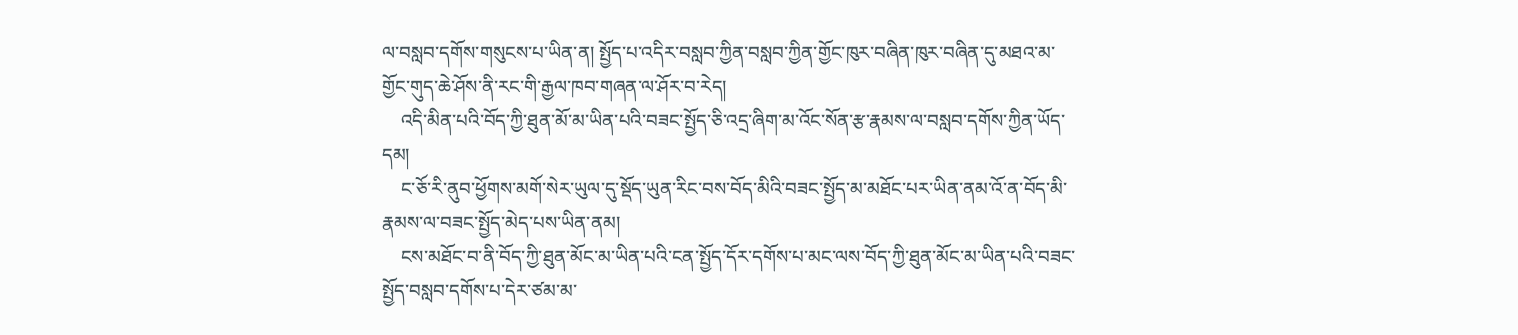ལ་བསླབ་དགོས་གསུངས་པ་ཡིན་ན། སྤྱོད་པ་འདིར་བསླབ་ཀྱིན་བསླབ་ཀྱིན་གྱོང་ཁུར་བཞིན་ཁུར་བཞིན་དུ་མཐའ་མ་གྱོང་གུད་ཆེ་ཤོས་ནི་རང་གི་རྒྱལ་ཁབ་གཞན་ལ་ཤོར་བ་རེད།
    འདི་མིན་པའི་བོད་ཀྱི་ཐུན་མོ་མ་ཡིན་པའི་བཟང་སྤྱོད་ཅི་འདྲ་ཞིག་མ་འོང་སོན་རྩ་རྣམས་ལ་བསླབ་དགོས་ཀྱིན་ཡོད་དམ།
    ང་ཅོ་རི་ནུབ་ཕྱོགས་མགོ་སེར་ཡུལ་དུ་སྡོད་ཡུན་རིང་བས་བོད་མིའི་བཟང་སྤྱོད་མ་མཐོང་པར་ཡིན་ནམ་འོ་ན་བོད་མི་རྣམས་ལ་བཟང་སྤྱོད་མེད་པས་ཡིན་ནམ།
    ངས་མཐོང་བ་ནི་བོད་ཀྱི་ཐུན་མོང་མ་ཡིན་པའི་ངན་སྤྱོད་དོར་དགོས་པ་མང་ལས་བོད་ཀྱི་ཐུན་མོང་མ་ཡིན་པའི་བཟང་སྤྱོད་བསླབ་དགོས་པ་དེར་ཙམ་མ་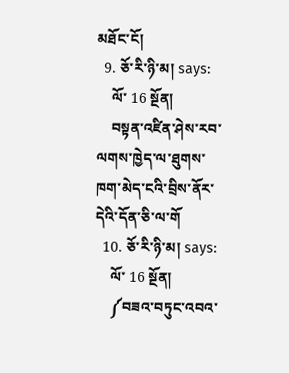མཐོང་ངོ།
  9. ཅོ་རི་ཉི་མ། says:
    ལོ་ 16 སྔོན།
    བསྟན་འཛིན་ཤེས་རབ་ལགས་ཁྱེད་ལ་ཐུགས་ཁག་མེད་ངའི་བྲིས་ནོར་དེའི་དོན་ཅི་ལ་གོ
  10. ཅོ་རི་ཉི་མ། says:
    ལོ་ 16 སྔོན།
    ༼བཟའ་བཏུང་འབའ་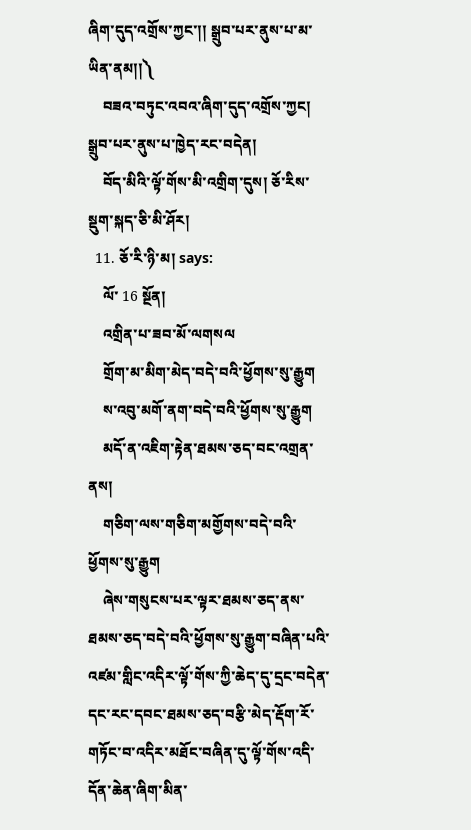ཞིག་དུད་འགྲོས་ཀྱང་།། སྒྲུབ་པར་ནུས་པ་མ་ཡིན་ནམ།།༽
    བཟའ་བཏུང་འབའ་ཞིག་དུད་འགྲོས་ཀྱང། སྒྲུབ་པར་ནུས་པ་ཁྱེད་རང་བདེན།
    བོད་མིའི་ལྟོ་གོས་མི་འགྲིག་དུས། ཅོ་རིས་སྡུག་སྐད་ཅི་མི་ཤོར།
  11. ཅོ་རི་ཉི་མ། says:
    ལོ་ 16 སྔོན།
    འགྲིན་པ་ཟབ་མོ་ལགསལ
    གྲོག་མ་མིག་མེད་བདེ་བའི་ཕྱོགས་སུ་རྒྱུག
    ས་འབུ་མགོ་ནག་བདེ་བའི་ཕྱོགས་སུ་རྒྱུག
    མདོ་ན་འཇིག་རྟེན་ཐམས་ཅད་བང་འགྲན་ནས།
    གཅིག་ལས་གཅིག་མགྱོགས་བདེ་བའི་ཕྱོགས་སུ་རྒྱུག
    ཞེས་གསུངས་པར་ལྟར་ཐམས་ཅད་ནས་ཐམས་ཅད་བདེ་བའི་ཕྱོགས་སུ་རྒྱུག་བཞིན་པའི་འཛམ་གླིང་འདིར་ལྟོ་གོས་ཀྱི་ཆེད་དུ་དྲང་བདེན་དང་རང་དབང་ཐམས་ཅད་བརྩི་མེད་རྡོག་རོ་གཏོང་བ་འདིར་མཐོང་བཞིན་དུ་ལྟོ་གོས་འདི་དོན་ཆེན་ཞིག་མིན་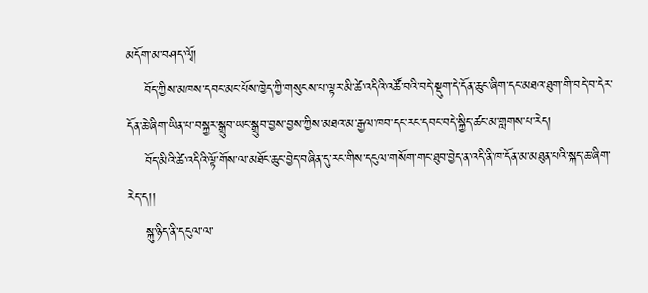མདོག་མ་བཤད་ལྭོ།
    བོད་ཀྱིས་མཁས་དབང་མང་པོས་ཁྱེད་ཀྱི་གསུངས་པ་ལྟར་མི་ཚེ་འདིའི་འཚོ་བའི་བདེ་སྡུག་དེ་དོན་ཆུང་ཞིག་དང་མཐའ་ཐུག་གི་བདེ་བ་དེར་དོན་ཆེ་ཞིག་ཡིན་པ་བསྐྱར་སྒྲུབ་ཡང་སྒྲུབ་བྱས་བྱས་ཀྱིས་མཐའ་མ་རྒྱལ་ཁབ་དང་རང་དབང་བདེ་སྐྱིད་ཚང་མ་གླགས་པ་རེད།
    བོད་མིའི་ཚེ་འདིའི་ལྟོ་གོས་ལ་མཐོང་ཆུང་བྱེད་བཞིན་དུ་རང་གིས་དངུལ་གསོག་གང་ཐུབ་བྱེད་ན་འདི་ནི་ཁ་དོན་མ་མཐུན་པའི་སྐད་ཆ་ཞིག་རེད་ད།།
    སྐུ་ཉིད་ནི་དངུལ་ལ་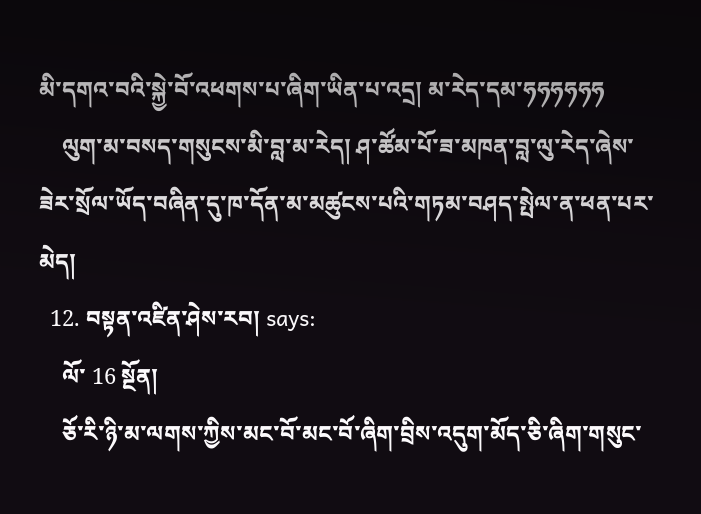མི་དགའ་བའི་སྐྱེ་བོ་འཕགས་པ་ཞིག་ཡིན་པ་འདྲ། མ་རེད་དམ་ཧཧཧཧཧཧ
    ལུག་མ་བསད་གསུངས་མི་བླ་མ་རེད། ཤ་ཚོམ་པོ་ཟ་མཁན་བླ་ལུ་རེད་ཞེས་ཟེར་སྲོལ་ཡོད་བཞིན་དུ་ཁ་དོན་མ་མཚུངས་པའི་གཏམ་བཤད་སྤེལ་ན་ཕན་པར་མེད།
  12. བསྟན་འཛིན་ཤེས་རབ། says:
    ལོ་ 16 སྔོན།
    ཅོ་རི་ཉི་མ་ལགས་ཀྱིས་མང་བོ་མང་བོ་ཞིག་བྲིས་འདུག་མོད་ཅི་ཞིག་གསུང་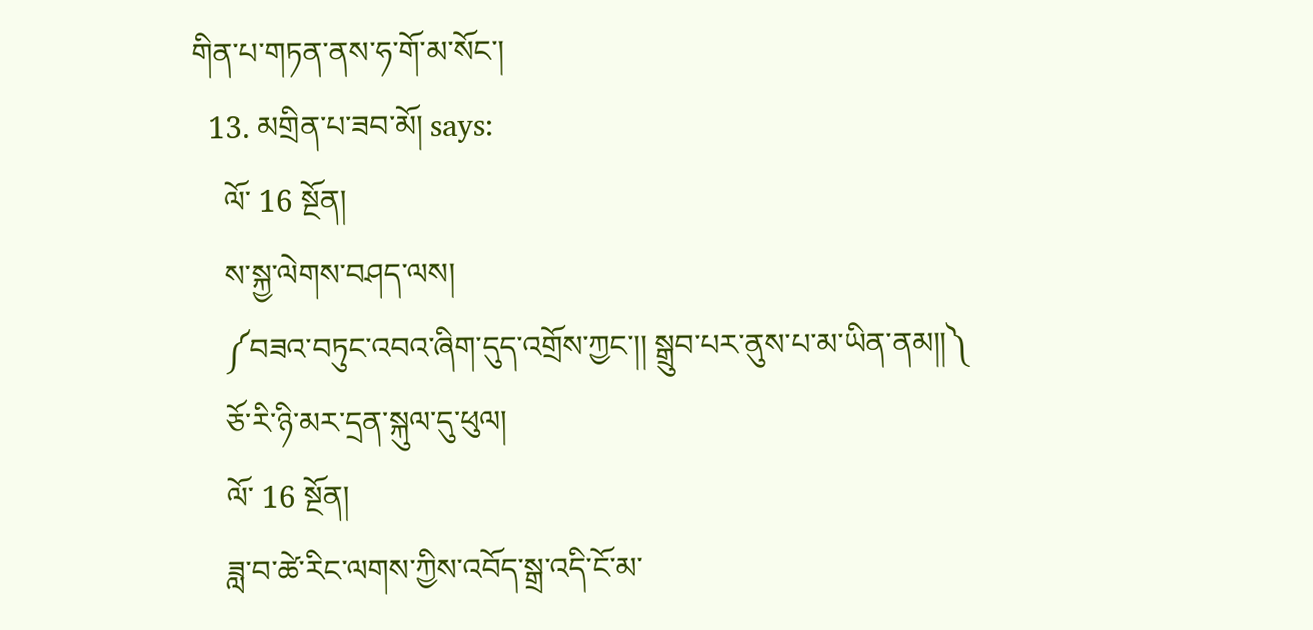གིན་པ་གཏན་ནས་ཧ་གོ་མ་སོང་།
  13. མགྲིན་པ་ཟབ་མོ། says:
    ལོ་ 16 སྔོན།
    ས་སྐྱ་ལེགས་བཤད་ལས།
    ༼བཟའ་བཏུང་འབའ་ཞིག་དུད་འགྲོས་ཀྱང་།། སྒྲུབ་པར་ནུས་པ་མ་ཡིན་ནམ།།༽
    ཅོ་རི་ཉི་མར་དྲན་སྐུལ་དུ་ཕུལ།
    ལོ་ 16 སྔོན།
    ཟླ་བ་ཚེ་རིང་ལགས་ཀྱིས་འབོད་སྒྲ་འདི་ངོ་མ་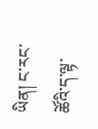ཡིན། ང་རང་ཚོའི་ད་ལྟ་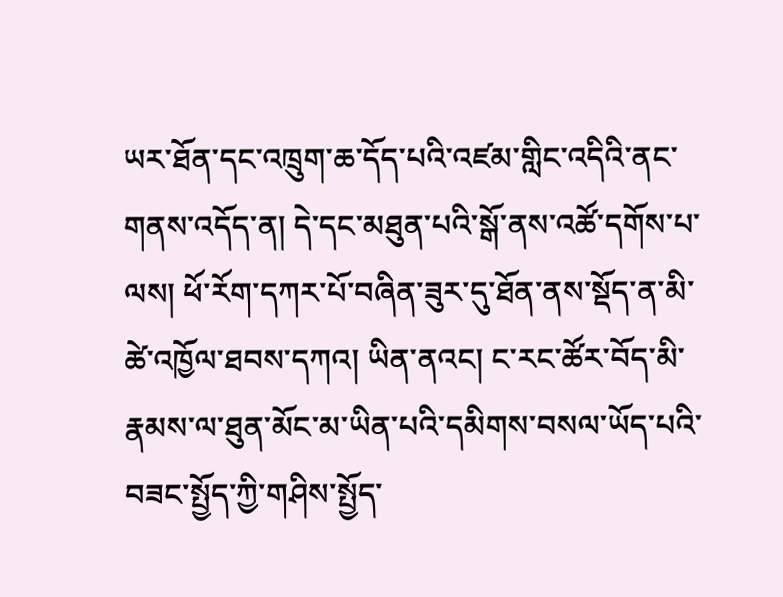ཡར་ཐོན་དང་འཁྲུག་ཆ་དོད་པའི་འཛམ་གླིང་འདིའི་ནང་གནས་འདོད་ན། དེ་དང་མཐུན་པའི་སྒོ་ནས་འཚོ་དགོས་པ་ལས། ཕོ་རོག་དཀར་པོ་བཞིན་ཟུར་དུ་ཐོན་ནས་སྡོད་ན་མི་ཚེ་འཁྱོལ་ཐབས་དཀའ། ཡིན་ནའང། ང་རང་ཚོར་བོད་མི་རྣམས་ལ་ཐུན་མོང་མ་ཡིན་པའི་དམིགས་བསལ་ཡོད་པའི་བཟང་སྤྱོད་ཀྱི་གཤིས་སྤྱོད་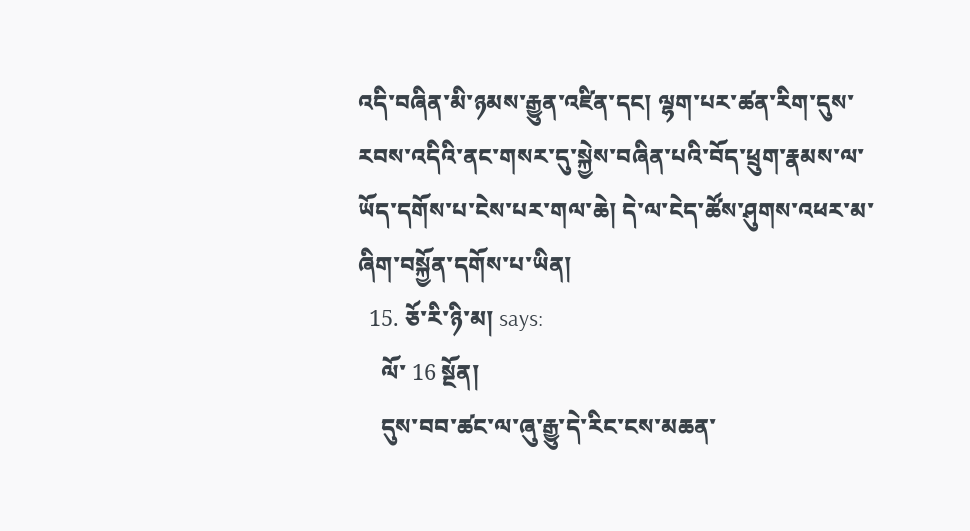འདི་བཞིན་མི་ཉམས་རྒྱུན་འཛིན་དང། ལྷག་པར་ཚན་རིག་དུས་རབས་འདིའི་ནང་གསར་དུ་སྐྱེས་བཞིན་པའི་བོད་ཕྲུག་རྣམས་ལ་ཡོད་དགོས་པ་ངེས་པར་གལ་ཆེ། དེ་ལ་ངེད་ཚོས་ཤུགས་འཕར་མ་ཞིག་བསྐྱོན་དགོས་པ་ཡིན།
  15. ཅོ་རི་ཉི་མ། says:
    ལོ་ 16 སྔོན།
    དུས་བབ་ཚང་ལ་ཞུ་རྒྱུ་དེ་རིང་ངས་མཆན་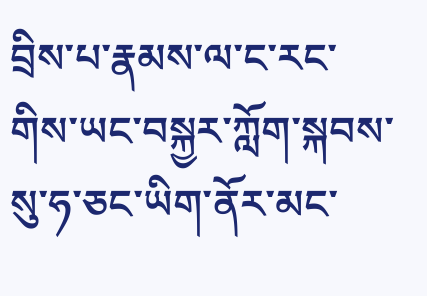བྲིས་པ་རྣམས་ལ་ང་རང་གིས་ཡང་བསྐྱར་ཀློག་སྐབས་སུ་ཧ་ཅང་ཡིག་ནོར་མང་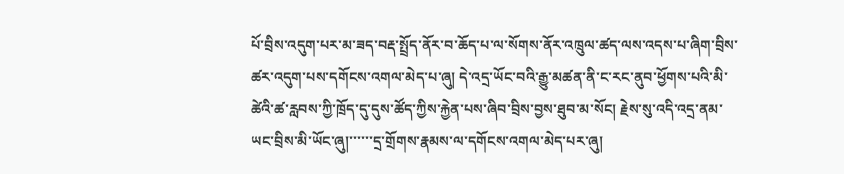པོ་བྲིས་འདུག་པར་མ་ཟད་བརྡ་སྤྲོད་ནོར་བ་ཆོད་པ་ལ་སོགས་ནོར་འཁྲུལ་ཚད་ལས་འདས་པ་ཞིག་བྲིས་ཚར་འདུག་པས་དགོངས་འགལ་མེད་པ་ཞུ། དེ་འདྲ་ཡོང་བའི་རྒྱུ་མཚན་ནི་ང་རང་ནུབ་ཕྱོགས་པའི་མི་ཚེའི་ཚ་རླབས་ཀྱི་ཁྲོད་དུ་དུས་ཚོད་ཀྱིས་རྐྱེན་པས་ཞིབ་བྲིས་བྱས་ཐུབ་མ་སོང། རྗེས་སུ་འདི་འདྲ་ནམ་ཡང་བྲིས་མི་ཡོང་ཞུ།་་་་་་དྲ་གྲོགས་རྣམས་ལ་དགོངས་འགལ་མེད་པར་ཞུ།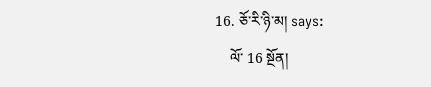16. ཅོ་རི་ཉི་མ། says:
    ལོ་ 16 སྔོན།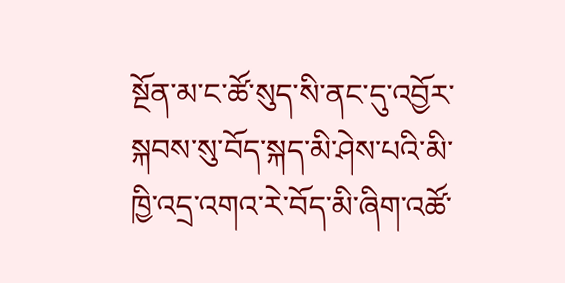སྔོན་མ་ང་ཚོ་སུད་སི་ནང་དུ་འབྱོར་སྐབས་སུ་བོད་སྐད་མི་ཤེས་པའི་མི་ཁྱི་འདྲ་འགའ་རེ་བོད་མི་ཞིག་འཚོ་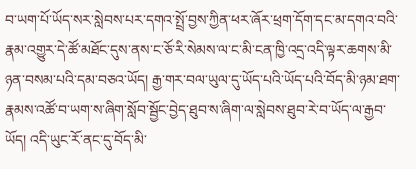བ་ཡག་པོ་ཡོད་སར་སླེབས་པར་དགའ་སྤྲོ་བྱས་ཀྱིན་ཕར་ཞོར་ཕྲག་དོག་དང་མ་དགའ་བའི་རྣམ་འགྱུར་དེ་ཚོ་མཐོང་དུས་ནས་ང་ཅོ་རི་སེམས་ལ་ང་མི་ངན་ཁྱི་འདྲ་འདི་ལྟར་ཆགས་མི་ཉན་བསམ་པའི་དམ་བཅའ་ཡོད། རྒྱ་གར་བལ་ཡུལ་དུ་ཡོད་པའི་ཡོད་པའི་བོད་མི་ཉམ་ཐག་རྣམས་འཚོ་བ་ཡག་ས་ཞིག་སློབ་སྦྱོང་བྱེད་ཐུབ་ས་ཞིག་ལ་སླེབས་ཐུབ་རེ་བ་ཡོད་ལ་རྒྱབ་ཡོད། འདི་ཡུང་རོ་ནང་དུ་བོད་མི་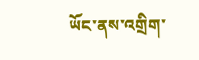ཡོང་ནས་འགྲིག་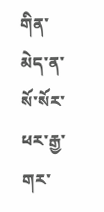གིན་མེད་ན་སོ་སོར་ཕར་རྒྱ་གར་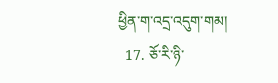ཕྱིན་ག་འདྲ་འདུག་གམ།
  17. ཅོ་རི་ཉི་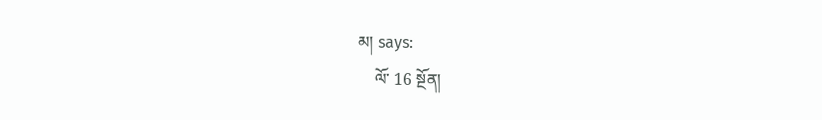མ། says:
    ལོ་ 16 སྔོན།